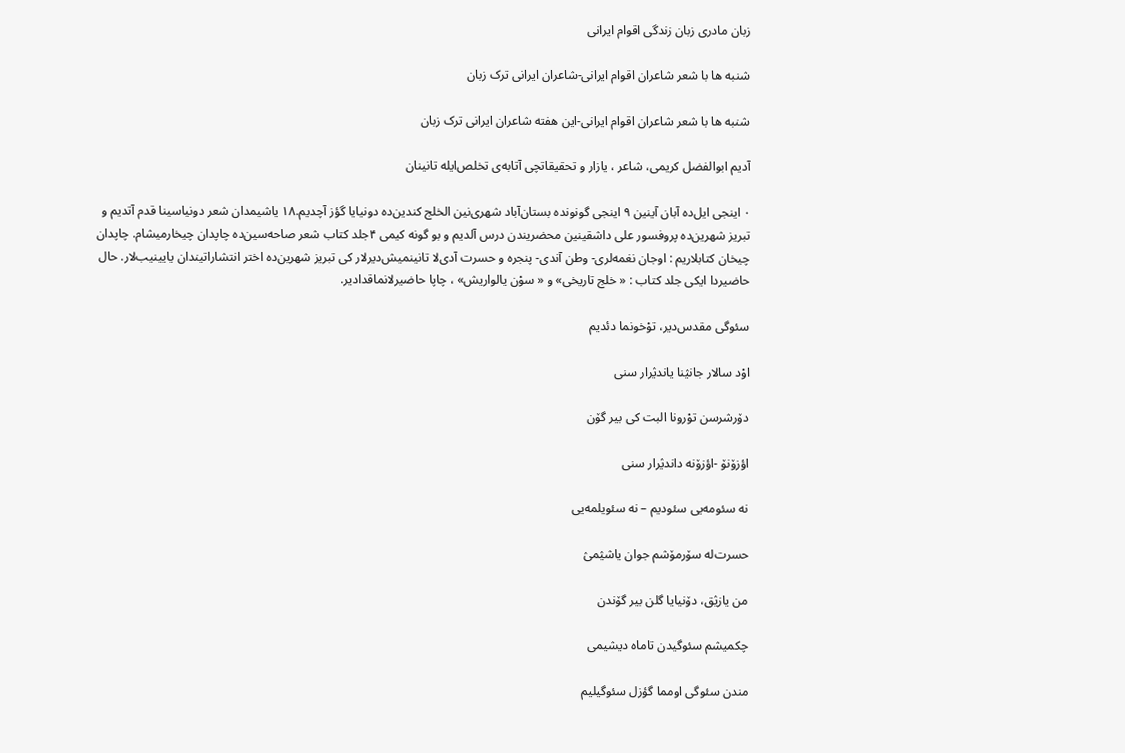زبان مادری زبان زندگی اقوام ایرانی

شنبه ها با شعر شاعران اقوام ایرانی-شاعران ایرانی ترک زبان

شنبه ها با شعر شاعران اقوام ایرانی-این هفته شاعران ایرانی ترک زبان

آدیم ابوالفضل کریمی، شاعر ، یازار و تحقیقاتچی آتابه‌ی تخلص‌ایله تانینان

٠ اینجی ایل‌ده آبان آینین ٩ اینجی گونونده بستان‌آباد شهری‌نین الخلج کندین‌ده دونیایا گؤز آچدیم.١٨ یاشیمدان شعر دونیاسینا قدم آتدیم و تبریز شهرین‌ده پروفسور علی داشقینین محضریندن درس آلدیم و بو گونه کیمی ۴جلد کتاب شعر صاحه‌سین‌ده چاپدان چیخارمیشام. چاپدان چیخان کتابلاریم : اوجان نغمه‌لری- وطن آندی- پنجره و حسرت آدی‌لا تانینمیش‌دیرلار کی تبریز شهرین‌ده اختر انتشاراتیندان یایینیب‌لار. حال حاضیردا ایکی جلد کتاب : « خلج تاریخی» و « سوْن یالواریش» ، چاپا حاضیرلانماقدادیر.

سئوگی مقدس‌دیر، توْخونما دئدیم

اوْد سالار جانؽنا یاندؽرار سنی

دۆرشرسن توْرونا البت کی بیر گۆن

اؤزۆنۆ -اؤزۆنه داندؽرار سنی

نه سئومه‌یی سئودیم – نه سئویلمه‌یی

حسرت‌له سۆرمۆشم جوان یاشؽمؽ

من یازؽق، دۆنیایا گلن بیر گۆندن

چکمیشم سئوگیدن تاماه دیشیمی

مندن سئوگی اومما گؤزل سئوگیلیم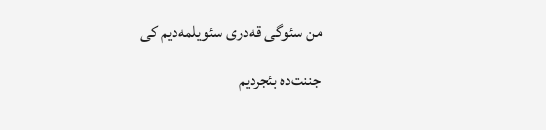من سئوگی قه‌دری سئویلمه‌دیم کی

جننت‌ده بئجردیم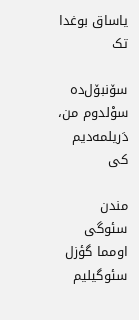یاساق بوغدا تک

سۆنبۆل‌ده سوْلدوم من، دَریلمه‌دیم کی

مندن سئوگی اومما گؤزل سئوگیلیم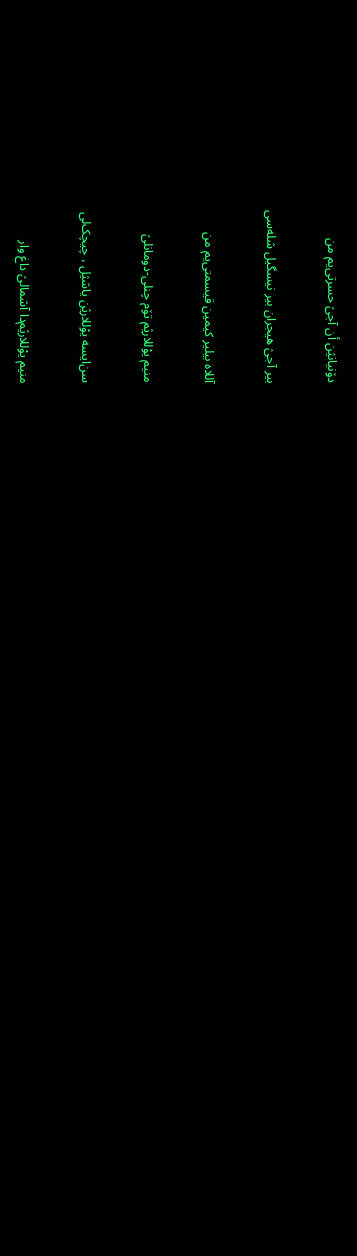دۆنیانؽن أن آجؽ حسرتی‌یم من

بیر آجؽ هیجران بیر نیسگیل شله‌سی

آللاه بیلیر کیمین قیسمتی‌یم من

منیم یوْللارؽم تۆم چنلی-دومانلؽ

سن‌ایسه یوْللارؽن یاشؽل ، چیچک‌لی

منیم یوْللارؽم‌دا آشمالؽ داغ وار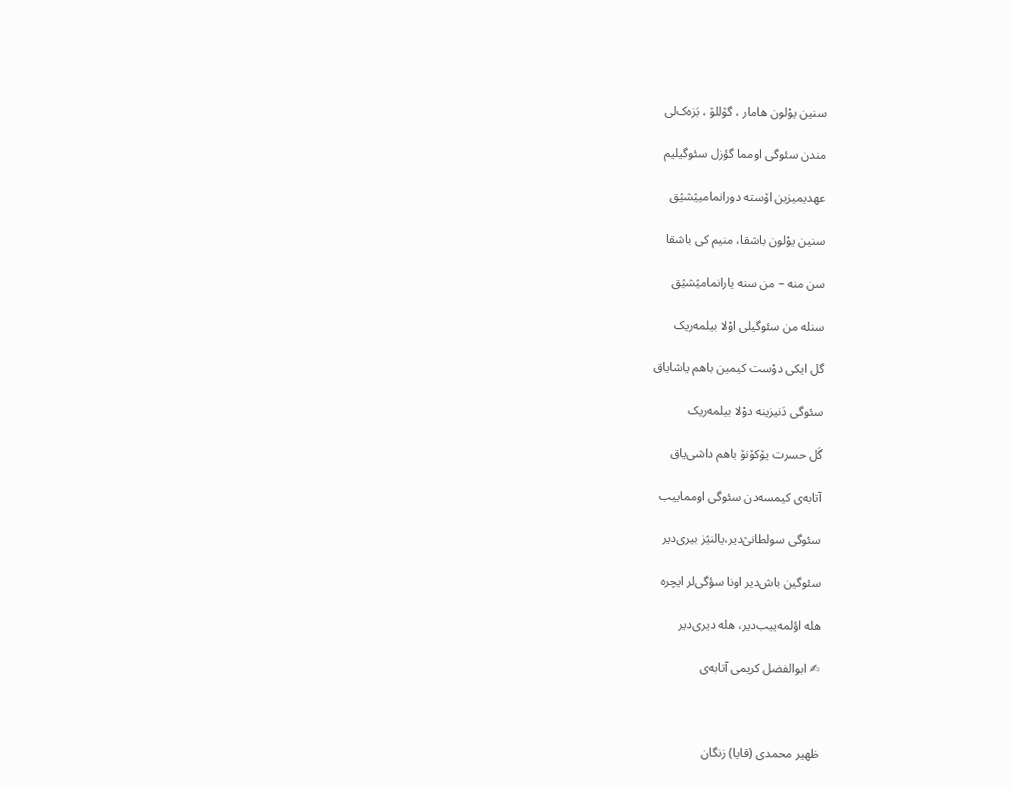سنین یوْلون هامار ، گۆللۆ ، بَزه‌ک‌لی

مندن سئوگی اومما گؤزل سئوگیلیم

عهدیمیزین اۆسته دورانمامیؽشؽق

سنین یوْلون باشقا، منیم کی باشقا

سن منه – من سنه یارانمامؽشؽق

سنله من سئوگیلی اوْلا بیلمه‌ریک

گل ایکی دوْست کیمین باهم یاشایاق

سئوگی دَنیزینه دوْلا بیلمه‌ریک

گَل حسرت یۆکۆنۆ باهم داشی‌یاق

آتابه‌ی کیمسه‌دن سئوگی اومماییب

سئوگی سولطانؽ‌‌دیر،یالنؽز بیری‌دیر

سئوگین باش‌دیر اونا سؤگی‌لر ایچره

هله اؤلمه‌ییب‌دیر، هله دیری‌دیر

✍ ابوالفضل کریمی آتابه‌ی



ظهیر محمدی (قایا) زنگان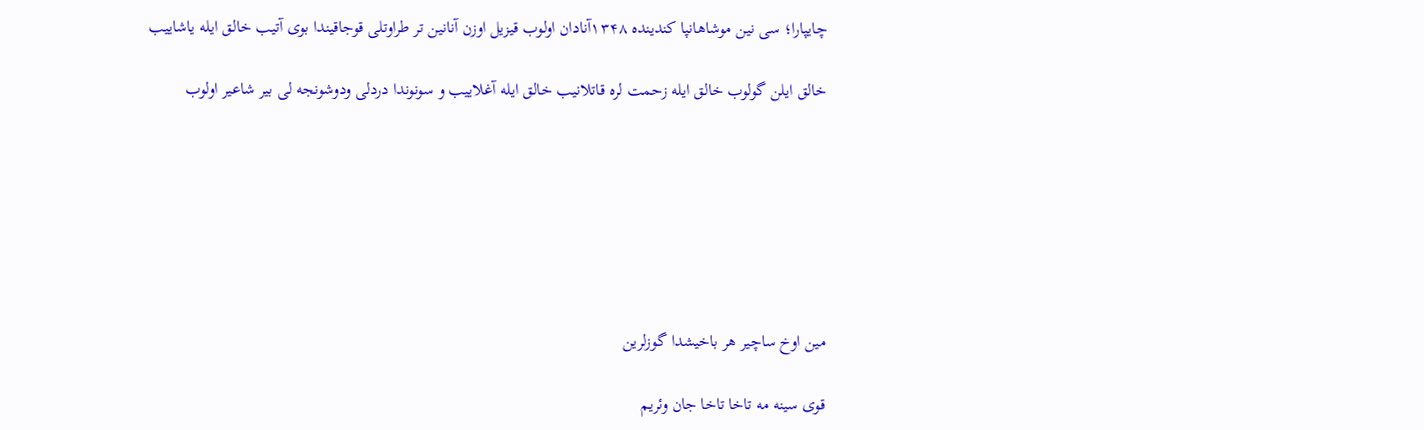چایپارا؛ سی نین موشاهانپا کندینده ۱۳۴۸آنادان اولوب قیزیل اوزن آنانین تر طراوتلی قوجاقیندا بوی آتیب خالق ایله یاشاییب

خالق ایلن گولوب خالق ایله زحمت لره قاتلانیب خالق ایله آغلاییب و سونوندا دردلی ودوشونجه لی بیر شاعیر اولوب







مین اوخ ساچیر هر باخیشدا گوزلرین

قوی سینه مه تاخا تاخا جان وئریم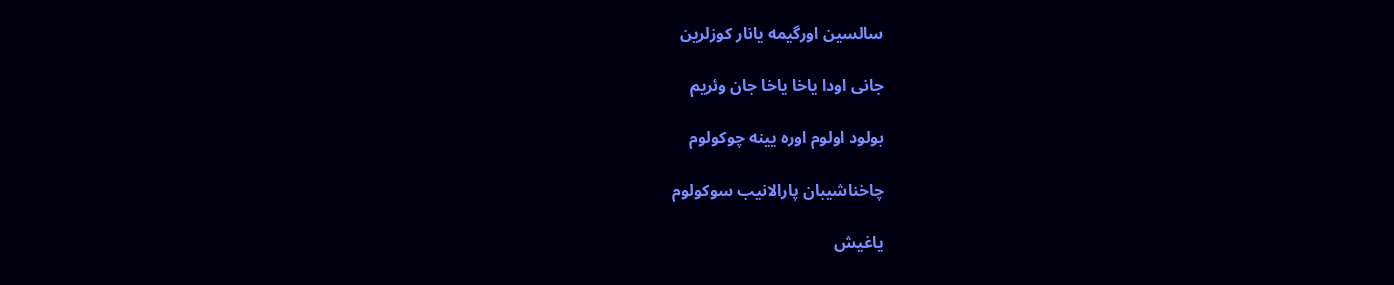سالسین اورگیمه یانار کوزلرین

جانی اودا یاخا یاخا جان وئریم

بولود اولوم اوره یینه چوکولوم

چاخناشیبان پارالانیب سوکولوم

یاغیش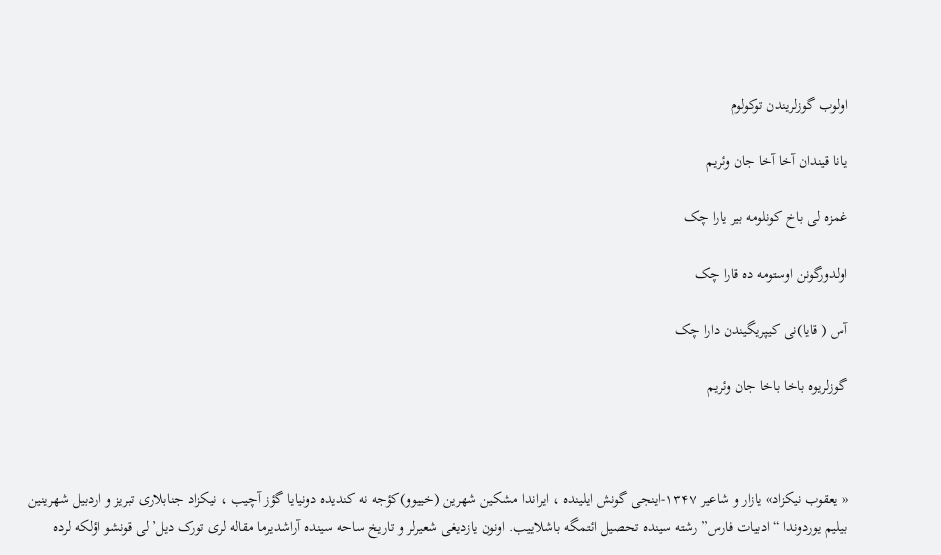اولوب گوزلریندن توکولوم

یانا قیندان آخا آخا جان وئریم

غمزه لی باخ کونلومه بیر یارا چک

اولدورگونن اوستومه ده قارا چک

آس ( قایا)نی کیپریگیندن دارا چک

گوزلریوه باخا باخا جان وئریم



« یعقوب نیکزاد» یازار و شاعیر ۱۳۴۷-اینجی گونش ایلینده ، ایراندا مشکین شهرین (خییوو)کؤجه نه کندیده دونیایا گؤز آچیب ، نیکزاد جنابلاری تبریز و اردبیل شهرینین بیلیم یوردوندا “ادبیات فارس” رشته سینده تحصیل ائتمگه باشلاییب. اونون یازدیغی شعیرلر و تاریخ ساحه سینده آراشدیرما مقاله لری تورک دیل’لی قونشو اؤلکه لرده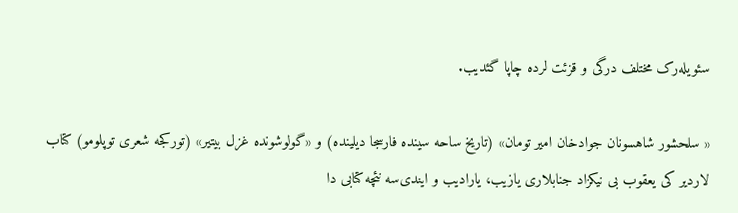سئویله‌رک مختلف درگی و قزئت لرده چاپا گئدیب.

« سلحشور شاهسونان جوادخان امیر تومان» (تاریخ ساحه سینده فارسجا دیلینده) و «گولوشونده غزل بیتیر» (تورکجه شعری توپلومو) کتاب لاردیر کی یعقوب بی نیکزاد جنابلاری یازیب، یارادیب و ایندی‌سه نئچه کتابی دا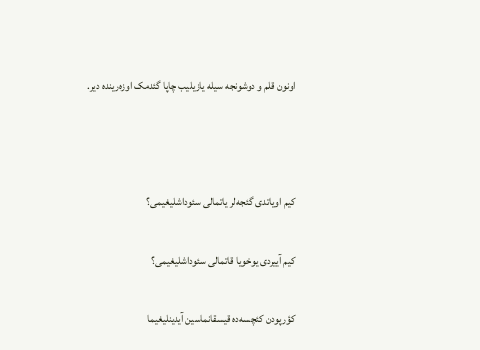اونون قلم و دوشونجه سیله یازیلیب چاپا گئدمک اوزه‌رینده دیر.



کیم اویاتدی گئجه‌لر یاتمالی سئوداشلیغیمی؟

کیم آییردی یوخویا قاتمالی سئوداشلیغیمی؟

کؤرپودن کئچسه‌ده قیسقانماسین آیدینلیغیما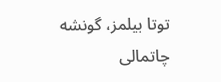توتا بیلمز، گونشه چاتمالی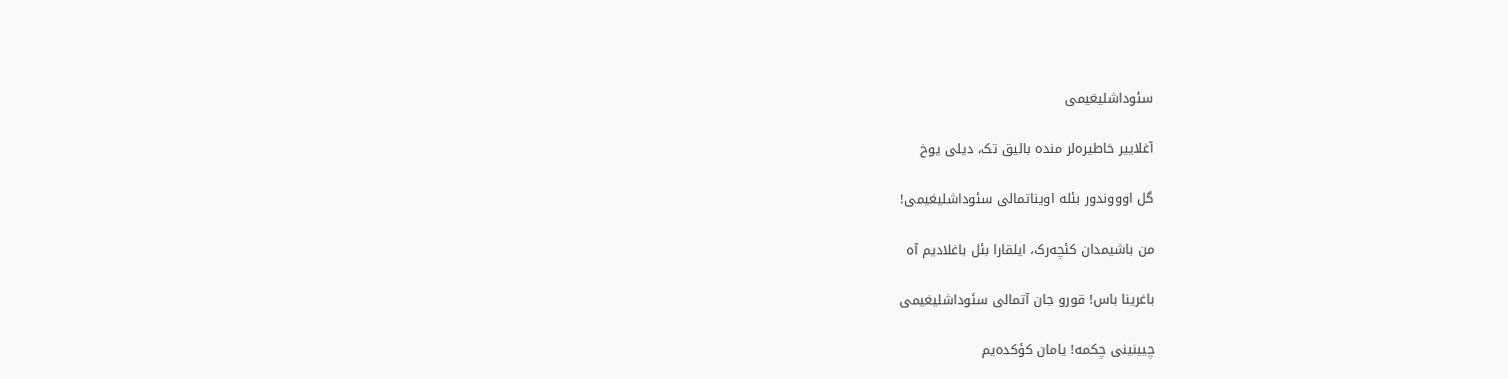سئوداشلیغیمی

آغلاییر خاطیره‌لر منده بالیق تک، دیلی یوخ

گل اوووندور بئله اویناتمالی سئوداشلیغیمی!

من باشیمدان کئچه‌رک، ایلقارا بئل باغلادیم آه

باغرینا باس! قورو جان آتمالی سئوداشلیغیمی

چیینینی چکمه! یامان کؤکده‌یم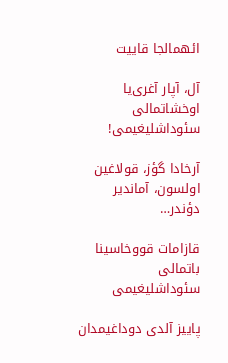ائهمالجا قاییت

آل، آپار آغری‌یا اوخشاتمالی سئوداشلیغیمی!

آرخادا گؤز، قولاغین اولسون، آماندیر دؤندر…

قازامات قووخاسینا باتمالی سئوداشلیغیمی

پاییز آلدی دوداغیمدان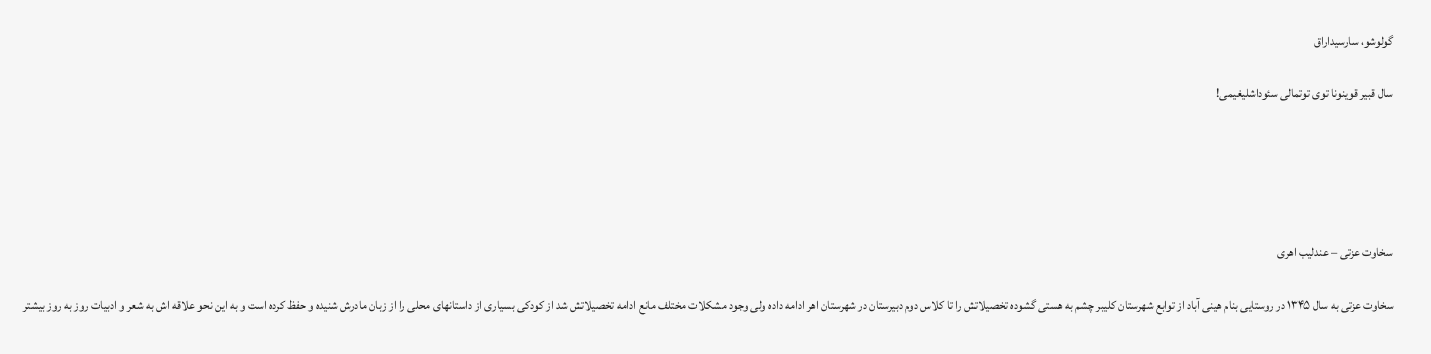گولوشو، سارسیداراق

سال قبیر قوینونا توی توتمالی سئوداشلیغیمی!





سخاوت عزتی – عندلیب اهری

سخاوت عزتی به سال ۱۳۴۵ در روستایی بنام هینی آباد از توابع شهرستان کلیبر چشم به هستی گشوده تخصیلاتش را تا کلاس دوم دبیرستان در شهرستان اهر ادامه داده ولی وجود مشکلات مختلف مانع ادامه تخصیلاتش شد از کودکی بسیاری از داستانهای محلی را از زبان مادرش شنیده و حفظ کرده است و به این نحو علاقه اش به شعر و ادبیات روز به روز بیشتر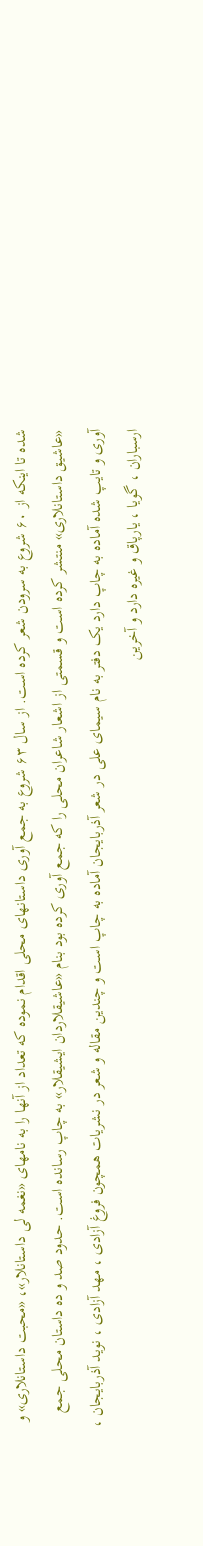شده تا اینکه از ۶۰ شروع به سرودن شعر کرده است. از سال ۶۳ شروع به جمع آوری داستانهای محلی اقدام نموده که تعداد از آنها را به نامهای «نغمه لی داستانلار»، «محبت داستانلاری» و «عاشیق داستانلاری» منتشر کرده است و قسمتی از اشعار شاعران محلی را که جمع آوری کرده بود بنام «عاشیقلاردان ایشیقلار» به چاپ رسانده است. حدود صد و ده داستان محلی جمع آوری و تایپ شده آماده به چاپ دارد یک دفتر به نام سیمای علی در شعر آذربایجان آماده به چاپ است و چندین مقاله و شعر در نشریات همچون فروغ آزادی ، مهد آزادی ، نوید آذربایجان ، ارسباران ، گویا ، یارپاق و غیره دارد و آخرین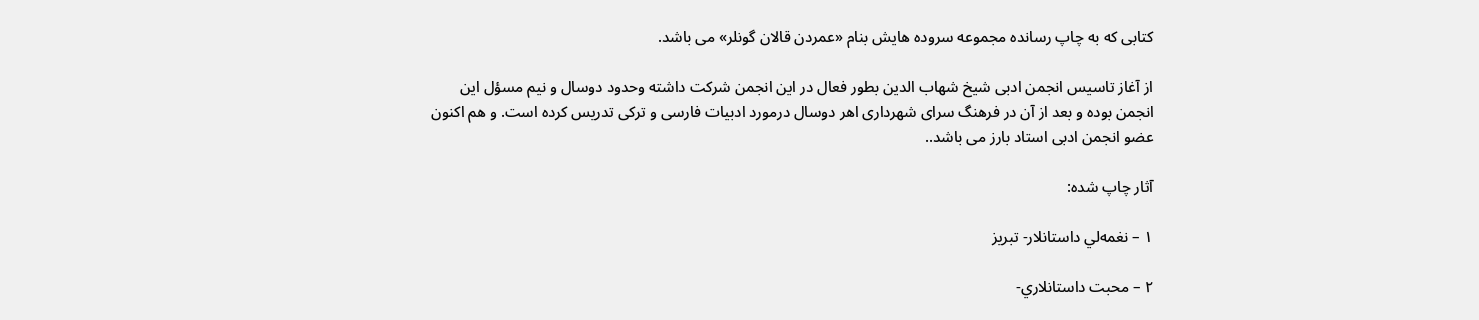کتابی که به چاپ رسانده مجموعه سروده هایش بنام «عمردن قالان گونلر» می باشد.

از آغاز تاسیس انجمن ادبی شیخ شهاب الدین بطور فعال در این انجمن شرکت داشته وحدود دوسال و نیم مسؤل این انجمن بوده و بعد از آن در فرهنگ سرای شهرداری اهر دوسال درمورد ادبیات فارسی و ترکی تدریس کرده است. و هم اکنون عضو انجمن ادبی استاد بارز می باشد..

آثار چاپ شده:

۱ – نغمه‌لي داستانلار- تبريز

۲ – محبت داستانلاري-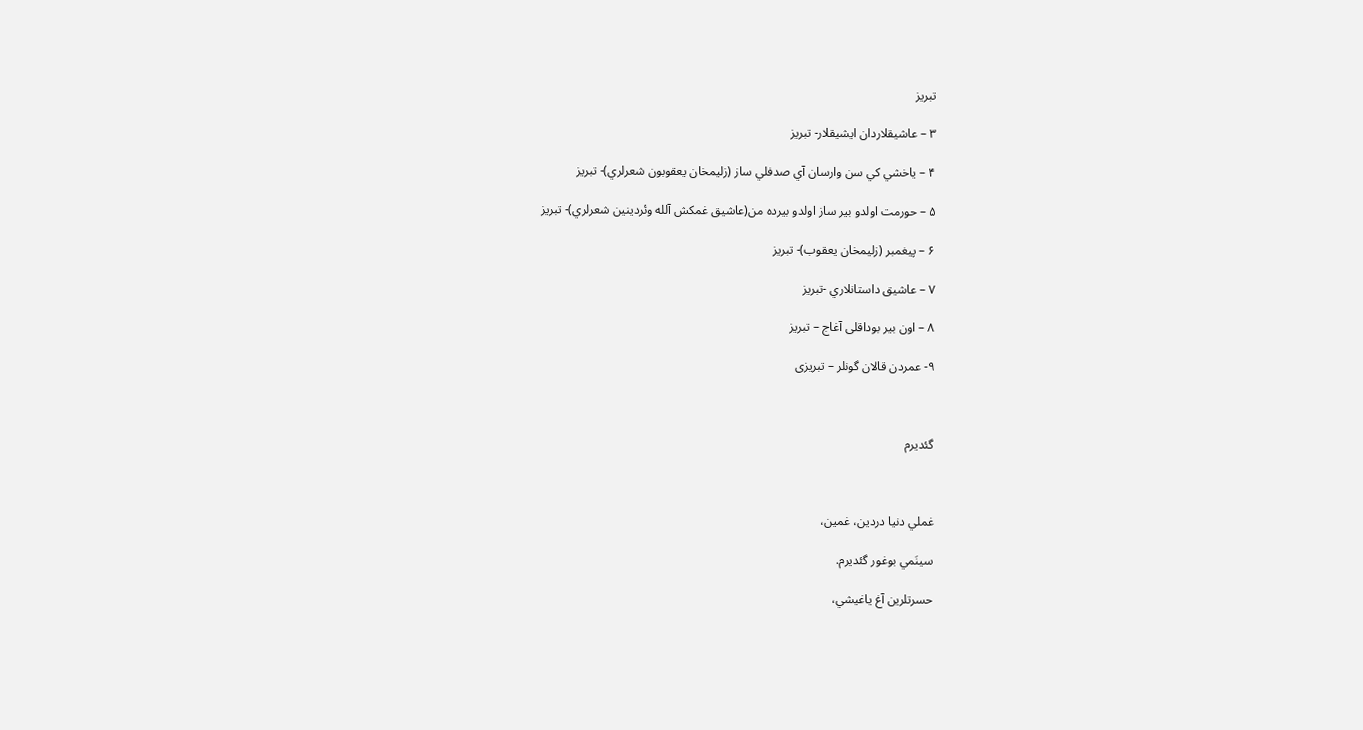تبريز

۳ – عاشيقلاردان ايشيقلار- تبريز

۴ – ياخشي کي سن وارسان آي صدفلي ساز (زليمخان يعقوبون شعرلري)- تبريز

۵ – حورمت اولدو بير ساز اولدو بيرده من(عاشيق غمکش آلله وئردينين شعرلري)- تبريز

۶ – پيغمبر (زليمخان يعقوب)- تبريز

۷ – عاشيق داستانلاري -تبريز

۸ – اون بیر بوداقلی آغاج – تبریز

۹- عمردن قالان گونلر – تبریزی



گئديرم



غملي دنيا دردين، غمين،

سينَمي بوغور گئديرم.

حسرتلرين آغ ياغيشي،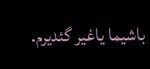باشيما ياغير گئديرم.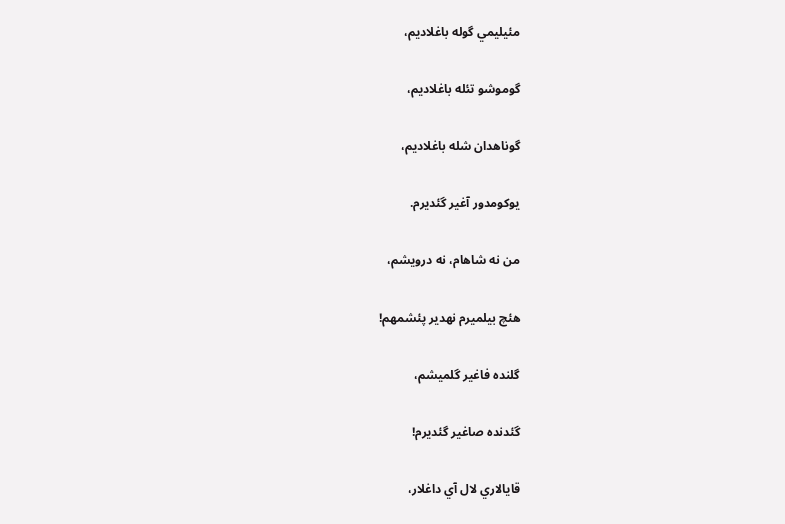مئيليمي گوله باغلاديم،

گوموشو تئله باغلاديم،

گوناهدان شله باغلاديم،

يوکومدور آغير گئديرم.

من نه شاهام، نه درويشم،

هئچ بيلميرم نهدير پئشمهم!

گلنده فاغير گلميشم،

گئدنده صاغير گئديرم!

قايالاري لال آي داغلار،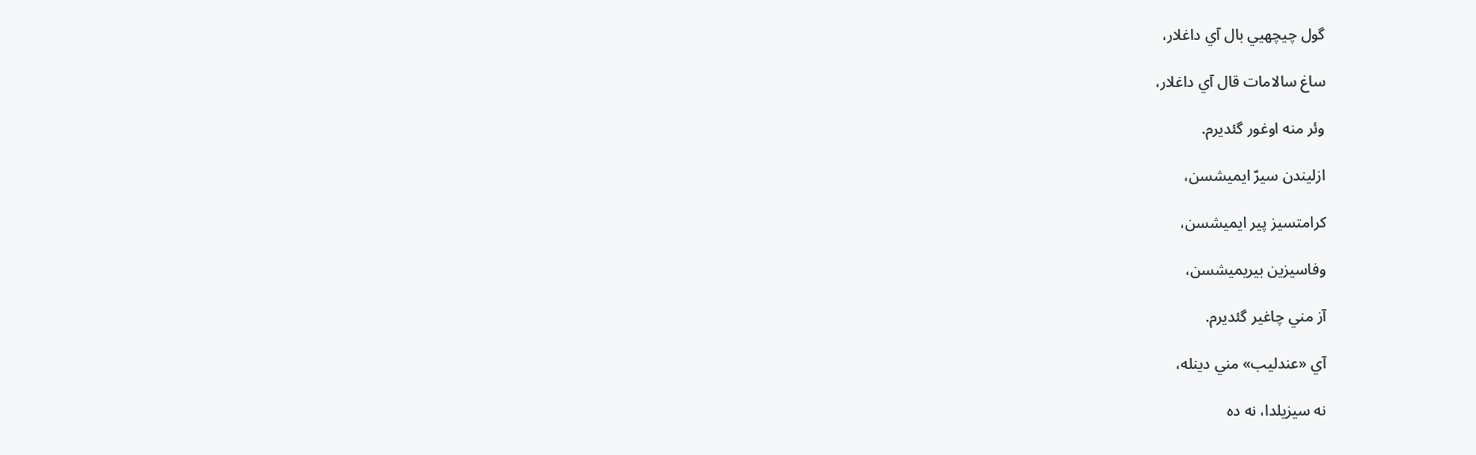گول چيچهيي بال آي داغلار،

ساغ سالامات قال آي داغلار،

وئر منه اوغور گئديرم.

ازليندن سيرّ ايميشسن،

کرامتسيز پير ايميشسن،

وفاسيزين بيريميشسن،

آز مني چاغير گئديرم.

آي «عندليب» مني دينله،

نه سيزيلدا، نه ده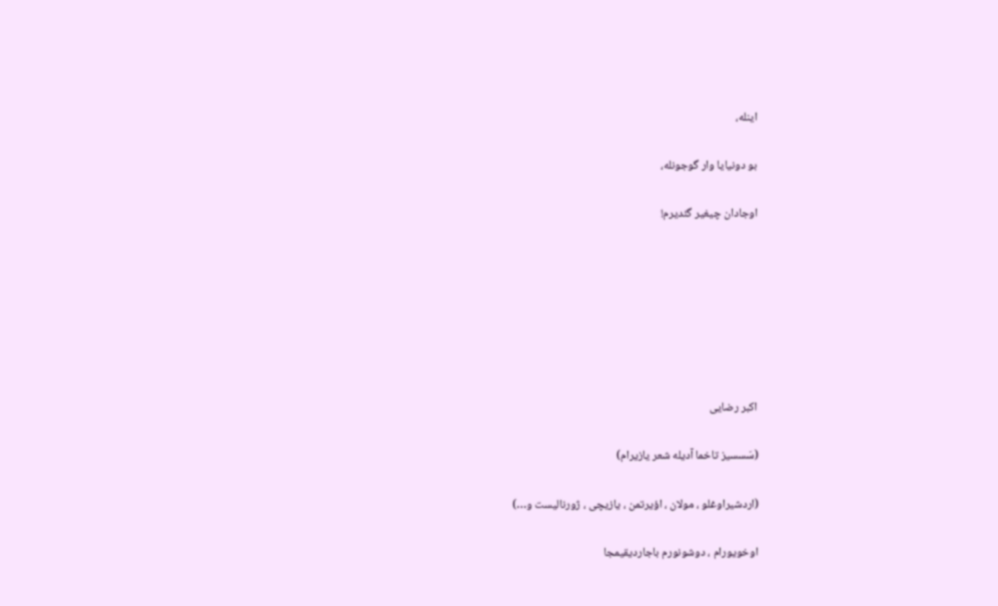اينله،

بو دونيايا وار گوجونله،

اوجادان چيغير گئديرم!







اکبر رضایی

(سَسسیز تاخما آدیله شعر یازیرام)

(اردشیراوغلو ، مولان ، اؤیرتمن ، یازیچی ، ژورنالیست و…)

اوخویورام ، دوشونورم باجاردیقیمجا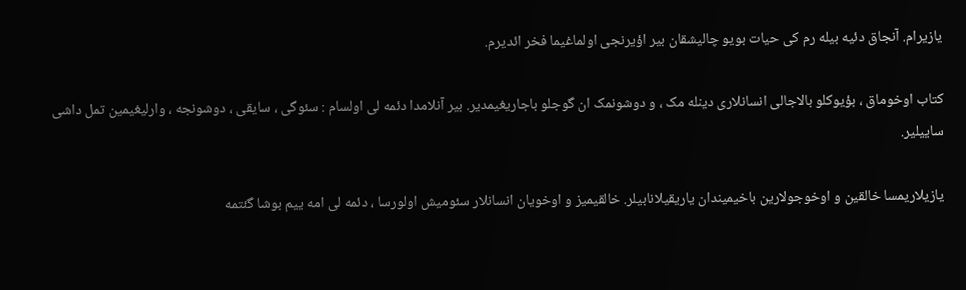یازیرام. آنجاق دئیه بیله رم کی حیات بویو چالیشقان بیر اؤیرنجی اولماغیما فخر ائدیرم.

کتاب اوخوماق ، بؤیوکلو بالاجالی انسانلاری دینله مک ، و دوشونمک ان گوجلو باجاریغیمدیر. بیر آنلامدا دئمه لی اولسام : سئوگی ، سایقی ، دوشونجه ، وارلیغیمین تمل داشی ساییلیر.

یازیلاریمسا خالقین و اوخوجولارین باخیمیندان یاریقیلانابیلر. خالقیمیز و اوخویان انسانلار سئومیش اولورسا ، دئمه لی امه ییم بوشا گئتمه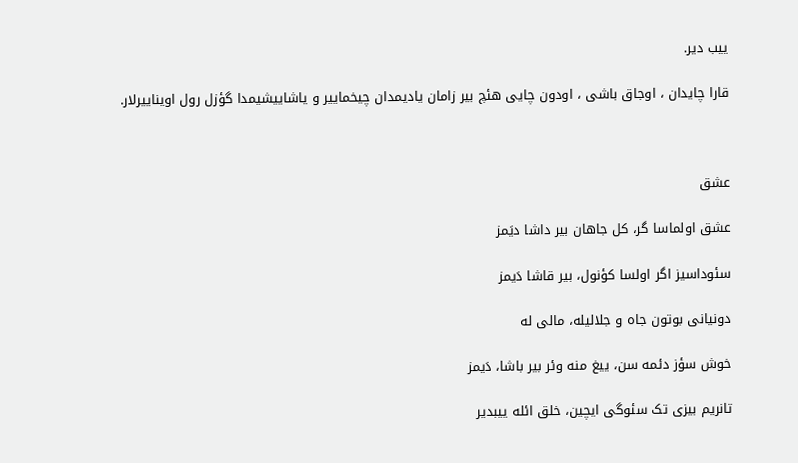ییب دیر.

قارا چایدان ، اوجاق باشی ، اودون چایی هئچ بیر زامان یادیمدان چیخماییر و یاشاییشیمدا گؤزل رول اویناییرلار.



عشق

عشق اولماسا گر، کل جاهان بیر داشا دیَمز

سئوداسیز اگر اولسا کؤنول، بیر قاشا دَیمز

دونیانی بوتون جاه و جلالیله، مالی له

خوش سؤز دئمه سن، ییغ منه وئر بیر باشا، دَیمز

تانریم بیزی تک سئوگی ایچین، خلق ائله ییبدیر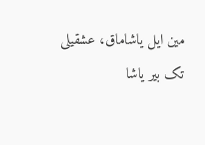مین ایل یاشاماق، عشقیلی تک بیر یاشا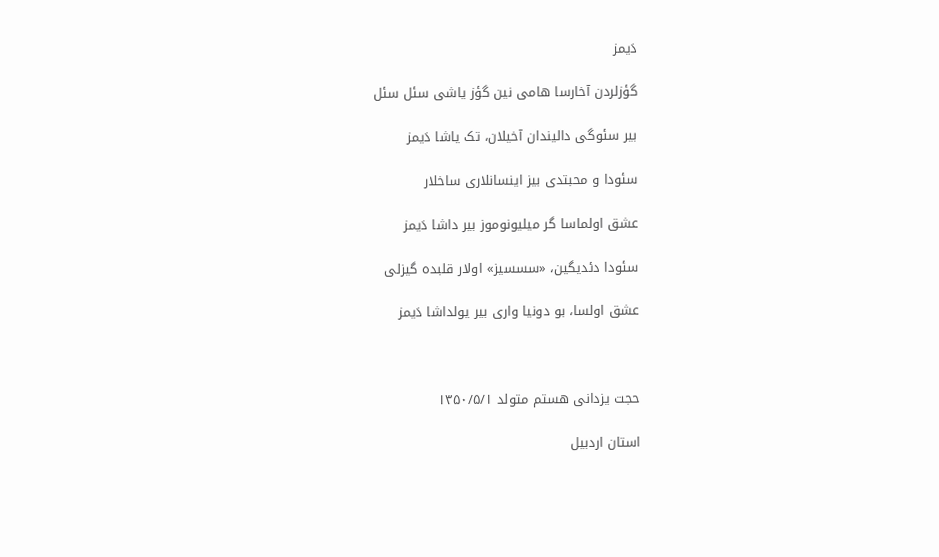دَیمز

گؤزلردن آخارسا هامی نین گؤز یاشی سئل سئل

بیر سئوگی دالیندان آخیلان، تک یاشا دَیمز

سئودا و محبتدی بیز اینسانلاری ساخلار

عشق اولماسا گر میلیونوموز بیر داشا دَیمز

سئودا دئدیگین، «سسسیز» اولار قلبده گیزلی

عشق اولسا، بو دونیا واری بیر یولداشا دَیمز



حجت یزدانی هستم متولد ۱۳۵۰/۵/۱

استان اردبیل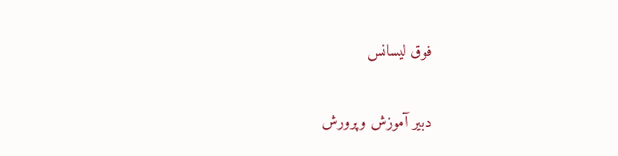فوق لیسانس

دبیر آموزش وپرورش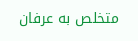متخلص به عرفان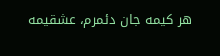هر کیمه جان دئمرم، عشقیمه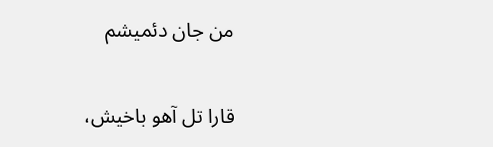من جان دئمیشم

قارا تل آهو باخیش،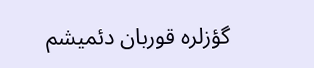گؤزلره قوربان دئمیشم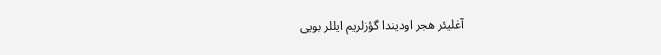آغلیئر هجر اودیندا گؤزلریم ایللر بویی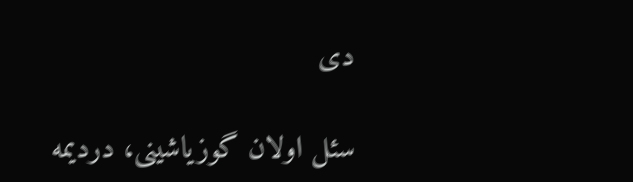دی

سئل اولان گوزیاشینی، دردیمه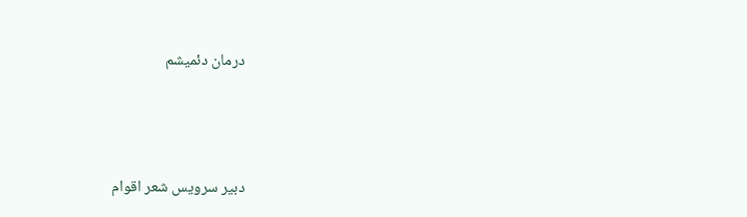درمان دئمیشم




دبیر سرویس شعر اقوام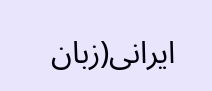ایرانی(زبان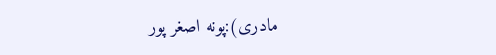مادری):پونه اصغر پور